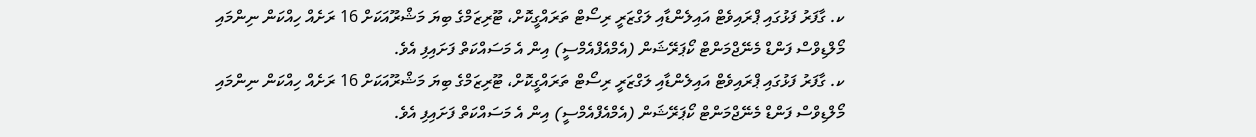ކ. ގާފަރު ފަޅުގައި ޕްރައިވެޓް އައިލެންޑާއި ލަގްޒަރީ ރިސޯޓް ތަރައްގީކޮށް، ޓޫރިޒަމްގެ ބިޔަ މަޝްރޫއަކަށް 16 ރަށެއް ހިއްކަން ނިންމައި މޯލްޑިވްސް ފަންޑް މެނޭޖްމަންޓް ކޯޕަރޭޝަން (އެމްއެފްއެމްސީ) އިން އެ މަސައްކަތް ފަށައިފި އެވެ.
ކ. ގާފަރު ފަޅުގައި ޕްރައިވެޓް އައިލެންޑާއި ލަގްޒަރީ ރިސޯޓް ތަރައްގީކޮށް، ޓޫރިޒަމްގެ ބިޔަ މަޝްރޫއަކަށް 16 ރަށެއް ހިއްކަން ނިންމައި މޯލްޑިވްސް ފަންޑް މެނޭޖްމަންޓް ކޯޕަރޭޝަން (އެމްއެފްއެމްސީ) އިން އެ މަސައްކަތް ފަށައިފި އެވެ.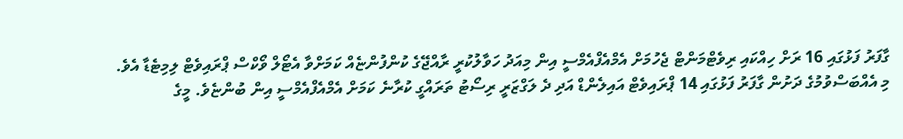ގާފަރު ފަޅުގައި 16 ރަށް ހިއްކައި ރިވެޓްމަންޓް ޖެހުމަށް އެމްއެފްއެމްސީ އިން މިއަދު ހަވާލުކުރީ ރާއްޖޭގެ ކުންފުންޏެއް ކަމަށްވާ އެޓޯލް ވޯކްސް ޕްރައިވެޓް ލިމިޓެޑާ އެވެ.
މި އެއްބަސްވުމުގެ ދަށުން ގާފަރު ފަޅުގައި 14 ޕްރައިވެޓް އައިލެންޑް އަދި ދެ ލަގްޒަރީ ރިސޯޓު ތަރައްގީ ކުރާނެ ކަމަށް އެމްއެފްއެމްސީ އިން ބުންޏެވެ. މީގެ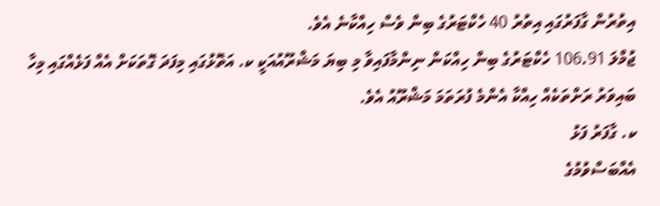އިތުރުން ގާފަރުގައި އިތުރު 40 ހެކްޓަރުގެ ބިން ވެސް ހިއްކާނެ އެވެ.
ޖުމްލަ 106.91 ހެކްޓަރުގެ ބިން ހިއްކަން ނިންމާފައިވާ މި ބިޔަ މަޝްރޫއުއަކީ ކ. އަތޮޅުގައި މިފަދަ ގޮތަކަށް އެއް ފަޅެއްގައި މިހާ ބައިވަރު ރަށްތަކެއް ހިއްކާ އެންމެ ފުރަތަމަ މަޝްރޫއު އެވެ.
ކ. ގާފަރު ފަޅު
އެއްބަސްވުމުގެ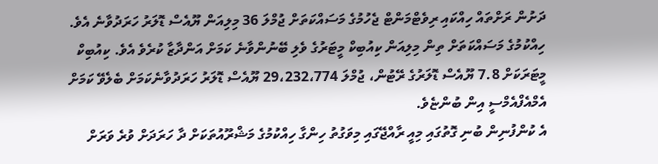ދަށުން ރަށްތައް ހިއްކައި ރިވެޓްމަންޓް ޖެހުމުގެ މަސައްކަތަށް ޖުމްލަ 36 މިލިއަން ޔޫއެސް ޑޮލަރު ހަރަދުވާނެ އެވެ. ހިއްކުމުގެ މަސައްކަތަށް ތިން މިލިއަން ކިއުބިކް މީޓަރުގެ ވެލި ބޭނުންވާނެ ކަމަށް އަންދާޒާ ކުރެވެ އެވެ. ކިއުބިކް މީޓަރަކަށް 7.8 ޔޫއެސް ޑޮލަރުގެ ރޭޓުން، ޖުމްލަ 29،232،774 ޔޫއެސް ޑޮލަރު ހަރަދުވާނެކަމަށް ބެލެވޭ ކަމަށް އެމްއެފްއެމްސީ އިން ބުންޏެވެ.
އެ ކުންފުނިން ބުނި ގޮތުގައި މިއީ ރާއްޖޭގައި މިވަގުތު ހިންގާ ހިއްކުމުގެ މަޝްރޫއުތަކަށް ދާ ހަރަދަށް ވުރެ ވަރަށް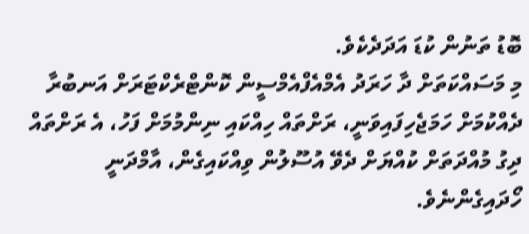ބޮޑު ތަނުން ކުޑަ އަދަދެކެވެ.
މި މަސައްކަތަށް ދާ ހަރަދު އެމްއެފްއެމްސީން ކޮންޓްރެކްޓަރަށް އަނބުރާ ދެއްކުމަށް ހަމަޖެހިފައިވަނީ، ރަށްތައް ހިއްކައި ނިންމުމަށް ފަހު، އެ ރަށްތައް ދިގު މުއްދަތަށް ކުއްޔަށް ދެވޭ އުސޫލުން ވިއްކައިގެން، އާމްދަނީ ހޯދައިގެންނެވެ.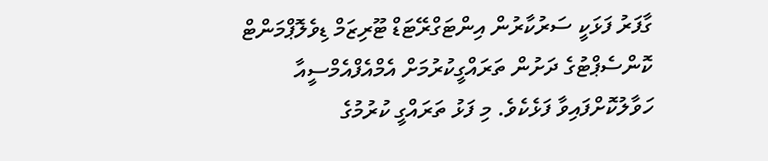ގާފަރު ފަޅަކީ ސަރުކާރުން އިންޓަގްރޭޓަޑް ޓޫރިޒަމް ޑިވެލޮޕްމަންޓް ކޮންސެޕްޓުގެ ދަށުން ތަރައްގީކުރުމަށް އެމްއެފްއެމްސީއާ ހަވާލުކޮށްފައިވާ ފަޅެކެވެ. މި ފަޅު ތަރައްގީ ކުރުމުގެ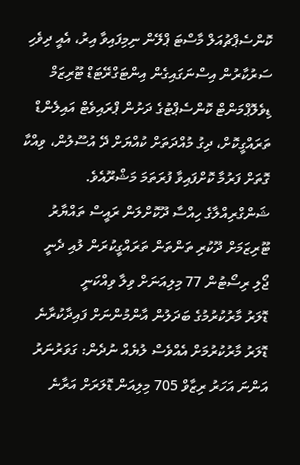ކޮންސެޕްޗުއަލް މާސްޓަ ޕްލޭން ނިމިފައިވާ އިރު، އެއީ ދިވެހި ސަރުކާރުން އިސްނަގައިގެން އިންޓަގްރޭޓަޑް ޓޫރިޒަމް ޑިވެލޮޕްމަންޓް ކޮންސެޕްޓުގެ ދަށުން ޕްރައިވެޓް އައިލެންޑް ތަރައްގީކޮށް، ދިގު މުއްދަތަށް ކުއްޔަށް ދޭ އުސޫލުން، ވިއްކާ ގޮތަށް ފަރުމާ ކޮށްފައިވާ ފުރަތަމަ މަޝްރޫއެވެ.
ޝަންގްރިއްލާގެ ހިއްސާ ދޫކޮށްލަން ރައީސް ތައްޔާރު
ޓޫރިޒަމަށް ދޫކުރި ތަންތަން ތަރައްގީކުރަން ލުއި ދެނީ
ޖޯލި ރިސޯޓުން 77 މިލިއަނަށް ވިލާ ވިއްކަނީ
ޑޮލަރު މާރުކުރުމުގެ ބަދަލުން އާންމުންނަށް ފައިދާކުރާނެ
ޑޮލަރު މާރުކުރުމަށް އެއްވެސް ލުޔެއް ނުދެން: ގަވަރުނަރު
އަންނަ އަހަރު ރިޒާވް 705 މިލިއަން ޑޮލަރަށް އަރާނެ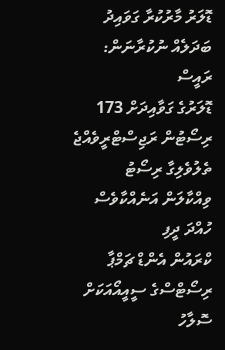ޑޮލަރު މާރުކުރާ ގަވައިދު ބަދަލެއް ނުކުރާނަން: ރައީސް
ޑޮލަރުގެ ގަވާއިދަށް 173 ރިސޯޓުން ރަޖިސްޓްރީވެއްޖެ
ތެލުވެލިގާ ރިސޯޓު ވިއްކާލަން އަނެއްކާވެސް ހުއްދަ ދީފި
ކްރައުން އެންޑް ޗަމްޕާ ރިސޯޓްސްގެ ސީއީއޯއަކަށް ސޮލާހު